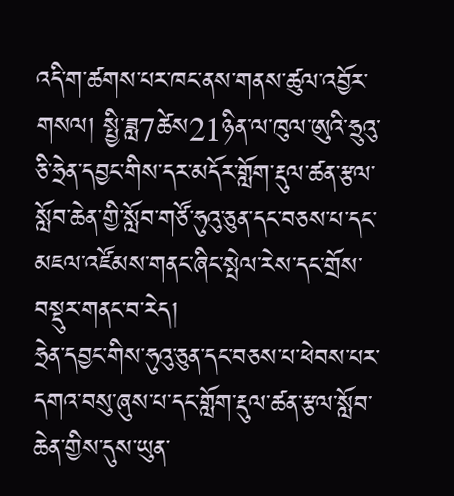འདི་ག་ཚགས་པར་ཁང་ནས་གནས་ཚུལ་འབྱོར་གསལ། སྤྱི་ཟླ7ཚེས21ཉིན་ལ་ཁུལ་ཨུའི་ཧྲུའུ་ཅི་ཧྲེན་དབྱང་གིས་དར་མདོར་གློག་རྡུལ་ཚན་རྩལ་སློབ་ཆེན་གྱི་སློབ་གཙོ་ཧུའུ་ཅུན་དང་བཅས་པ་དང་མཇལ་འཛོམས་གནང་ཞིང་སྤེལ་རེས་དང་གྲོས་བསྡུར་གནང་བ་རེད།
ཧྲེན་དབྱང་གིས་ཧུའུ་ཅུན་དང་བཅས་པ་ཕེབས་པར་དགའ་བསུ་ཞུས་པ་དང་གློག་རྡུལ་ཚན་རྩལ་སློབ་ཆེན་གྱིས་དུས་ཡུན་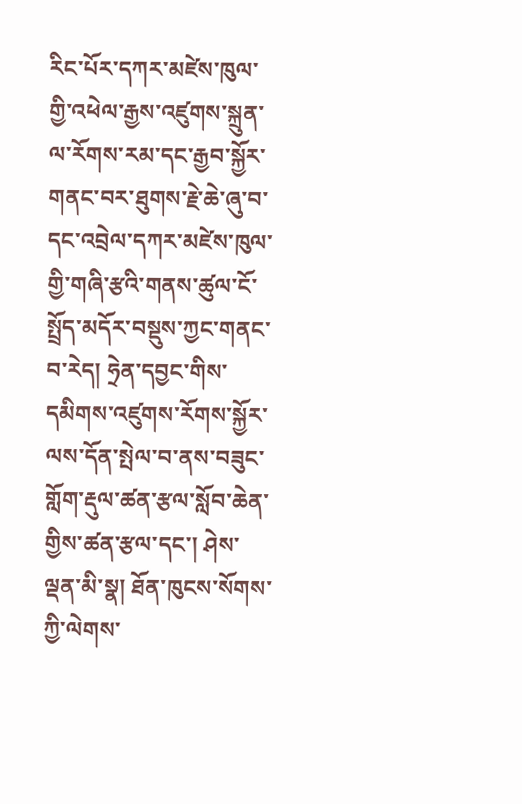རིང་པོར་དཀར་མཛེས་ཁུལ་གྱི་འཕེལ་རྒྱས་འཛུགས་སྐྲུན་ལ་རོགས་རམ་དང་རྒྱབ་སྐྱོར་གནང་བར་ཐུགས་རྗེ་ཆེ་ཞུ་བ་དང་འབྲེལ་དཀར་མཛེས་ཁུལ་གྱི་གཞི་རྩའི་གནས་ཚུལ་ངོ་སྤྲོད་མདོར་བསྡུས་ཀྱང་གནང་བ་རེད། ཧྲེན་དབྱང་གིས་དམིགས་འཛུགས་རོགས་སྐྱོར་ལས་དོན་སྤེལ་བ་ནས་བཟུང་གློག་རྡུལ་ཚན་རྩལ་སློབ་ཆེན་གྱིས་ཚན་རྩལ་དང་། ཤེས་ལྡན་མི་སྣ། ཐོན་ཁུངས་སོགས་ཀྱི་ལེགས་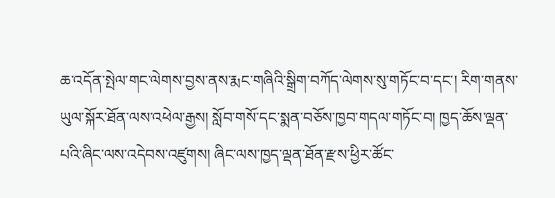ཆ་འདོན་སྤེལ་གང་ལེགས་བྱས་ནས་རྨང་གཞིའི་སྒྲིག་བཀོད་ལེགས་སུ་གཏོང་བ་དང་། རིག་གནས་ཡུལ་སྐོར་ཐོན་ལས་འཕེལ་རྒྱས། སློབ་གསོ་དང་སྨན་བཅོས་ཁྱབ་གདལ་གཏོང་བ། ཁྱད་ཆོས་ལྡན་པའི་ཞིང་ལས་འདེབས་འཛུགས། ཞིང་ལས་ཁྱད་ལྡན་ཐོན་རྫས་ཕྱིར་ཚོང་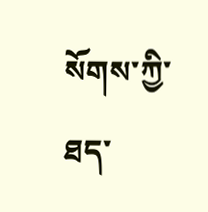སོགས་ཀྱི་ཐད་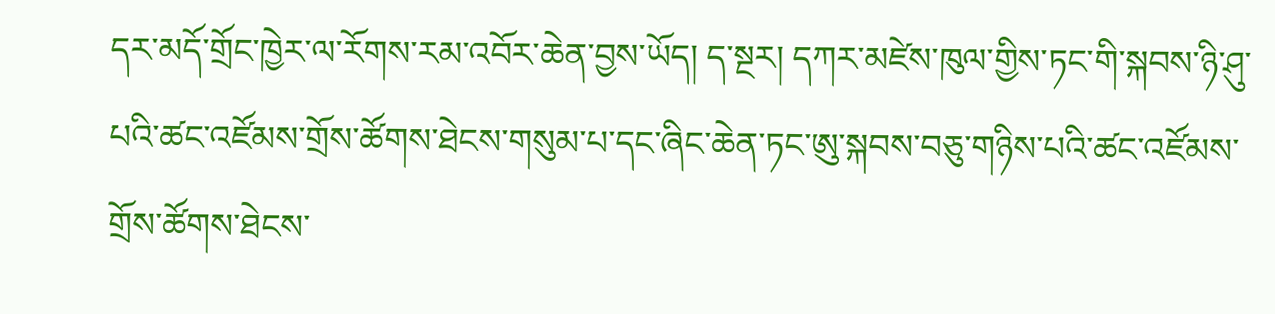དར་མདོ་གྲོང་ཁྱེར་ལ་རོགས་རམ་འབོར་ཆེན་བྱས་ཡོད། ད་སྔར། དཀར་མཛེས་ཁུལ་གྱིས་ཏང་གི་སྐབས་ཉི་ཤུ་པའི་ཚང་འཛོམས་གྲོས་ཚོགས་ཐེངས་གསུམ་པ་དང་ཞིང་ཆེན་ཏང་ཨུ་སྐབས་བཅུ་གཉིས་པའི་ཚང་འཛོམས་གྲོས་ཚོགས་ཐེངས་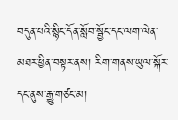བདུན་པའི་སྙིང་དོན་སློབ་སྦྱོང་དང་ལག་ལེན་མཐར་ཕྱིན་བསྟར་ནས། རིག་གནས་ཡུལ་སྐོར་དང་ནུས་རྒྱུ་གཙང་མ།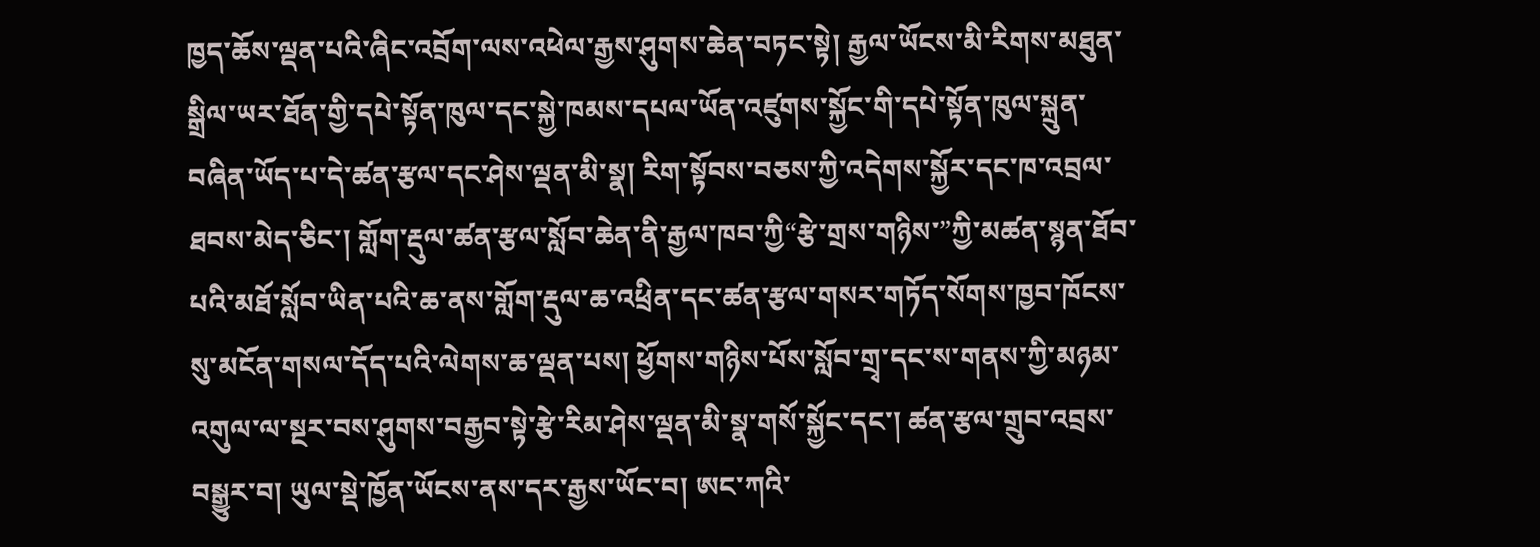ཁྱད་ཆོས་ལྡན་པའི་ཞིང་འབྲོག་ལས་འཕེལ་རྒྱས་ཤུགས་ཆེན་བཏང་སྟེ། རྒྱལ་ཡོངས་མི་རིགས་མཐུན་སྒྲིལ་ཡར་ཐོན་གྱི་དཔེ་སྟོན་ཁུལ་དང་སྐྱེ་ཁམས་དཔལ་ཡོན་འཛུགས་སྐྱོང་གི་དཔེ་སྟོན་ཁུལ་སྐྲུན་བཞིན་ཡོད་པ་དེ་ཚན་རྩལ་དང་ཤེས་ལྡན་མི་སྣ། རིག་སྟོབས་བཅས་ཀྱི་འདེགས་སྐྱོར་དང་ཁ་འབྲལ་ཐབས་མེད་ཅིང་། གློག་རྡུལ་ཚན་རྩལ་སློབ་ཆེན་ནི་རྒྱལ་ཁབ་ཀྱི“རྩེ་གྲས་གཉིས་”ཀྱི་མཚན་སྙན་ཐོབ་པའི་མཐོ་སློབ་ཡིན་པའི་ཆ་ནས་གློག་རྡུལ་ཆ་འཕྲིན་དང་ཚན་རྩལ་གསར་གཏོད་སོགས་ཁྱབ་ཁོངས་སུ་མངོན་གསལ་དོད་པའི་ལེགས་ཆ་ལྡན་པས། ཕྱོགས་གཉིས་པོས་སློབ་གྲྭ་དང་ས་གནས་ཀྱི་མཉམ་འགུལ་ལ་སྔར་བས་ཤུགས་བརྒྱབ་སྟེ་རྩེ་རིམ་ཤེས་ལྡན་མི་སྣ་གསོ་སྐྱོང་དང་། ཚན་རྩལ་གྲུབ་འབྲས་བསྒྱུར་བ། ཡུལ་སྡེ་ཁྱོན་ཡོངས་ནས་དར་རྒྱས་ཡོང་བ། ཨང་ཀའི་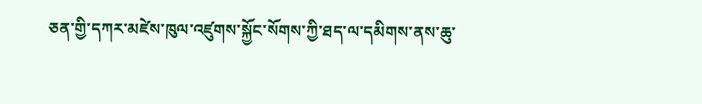ཅན་གྱི་དཀར་མཛེས་ཁུལ་འཛུགས་སྐྱོང་སོགས་ཀྱི་ཐད་ལ་དམིགས་ནས་ཆུ་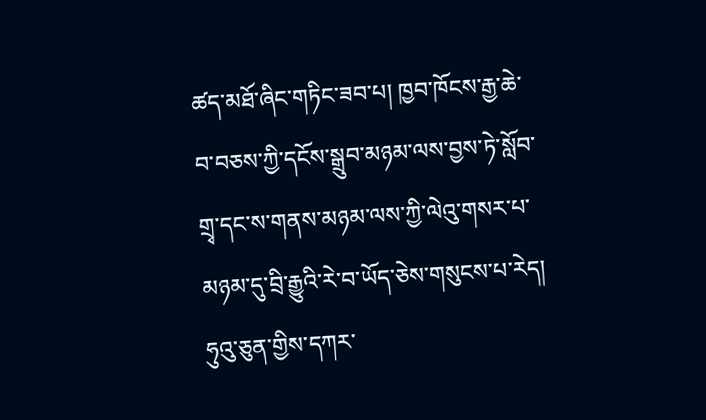ཚད་མཐོ་ཞིང་གཏིང་ཟབ་པ། ཁྱབ་ཁོངས་རྒྱ་ཆེ་བ་བཅས་ཀྱི་དངོས་སྒྲུབ་མཉམ་ལས་བྱས་ཏེ་སློབ་གྲྭ་དང་ས་གནས་མཉམ་ལས་ཀྱི་ལེའུ་གསར་པ་མཉམ་དུ་བྲི་རྒྱུའི་རེ་བ་ཡོད་ཅེས་གསུངས་པ་རེད།
ཧུའུ་ཅུན་གྱིས་དཀར་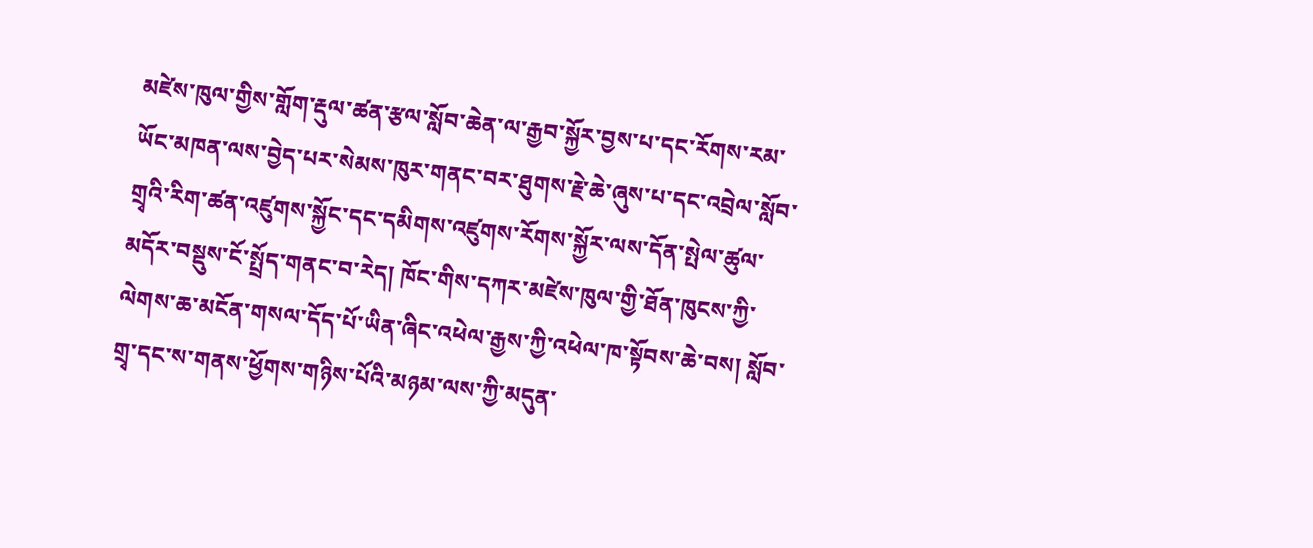མཛེས་ཁུལ་གྱིས་གློག་རྡུལ་ཚན་རྩལ་སློབ་ཆེན་ལ་རྒྱབ་སྐྱོར་བྱས་པ་དང་རོགས་རམ་ཡོང་མཁན་ལས་བྱེད་པར་སེམས་ཁུར་གནང་བར་ཐུགས་རྗེ་ཆེ་ཞུས་པ་དང་འབྲེལ་སློབ་གྲྭའི་རིག་ཚན་འཛུགས་སྐྱོང་དང་དམིགས་འཛུགས་རོགས་སྐྱོར་ལས་དོན་སྤེལ་ཚུལ་མདོར་བསྡུས་ངོ་སྤྲོད་གནང་བ་རེད། ཁོང་གིས་དཀར་མཛེས་ཁུལ་གྱི་ཐོན་ཁུངས་ཀྱི་ལེགས་ཆ་མངོན་གསལ་དོད་པོ་ཡིན་ཞིང་འཕེལ་རྒྱས་ཀྱི་འཕེལ་ཁ་སྟོབས་ཆེ་བས། སློབ་གྲྭ་དང་ས་གནས་ཕྱོགས་གཉིས་པོའི་མཉམ་ལས་ཀྱི་མདུན་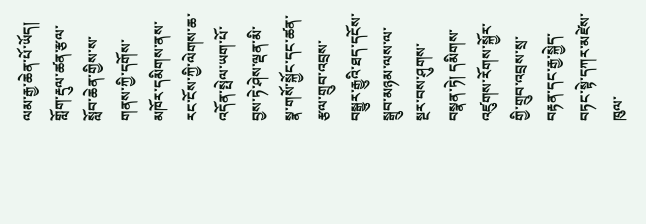ལམ་རྒྱ་ཆེན་པོ་ཡོད། གློག་རྡུལ་ཚན་རྩལ་སློབ་ཆེན་གྱིས་ས་གནས་ཀྱི་དགོས་མཁོར་དམིགས་ནས་རང་ངོས་ཀྱི་ལེགས་ཆ་འདོན་སྤེལ་ཡག་པོ་བྱས་ཏེ་ཤེས་ལྡན་མི་སྣ་གསོ་སྐྱོང་དང་ཚན་རྩལ་གྲུབ་འབྲས་བསྒྱུར་རྒྱུའི་ཐད་དངོས་སྒྲུབ་མཉམ་ལས་ལ་སྔར་བས་ཤུགས་བསྣན་ཏེ། དམིགས་འཛུགས་རོགས་སྐྱོར་གྱི་གྲུབ་འབྲས་སྲ་བརྟན་དང་རྒྱ་སྐྱེད་བཏང་སྟེ་དཀར་མཛེས་ཁུལ་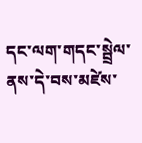དང་ལག་གདང་སྦྲེལ་ནས་དེ་བས་མཛེས་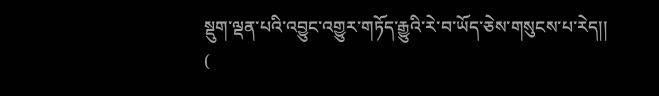སྡུག་ལྡན་པའི་འབྱུང་འགྱུར་གཏོད་རྒྱུའི་རེ་བ་ཡོད་ཅེས་གསུངས་པ་རེད།།
(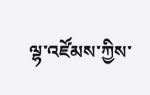ལྷ་འཛོམས་ཀྱིས་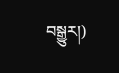བསྒྱུར།)